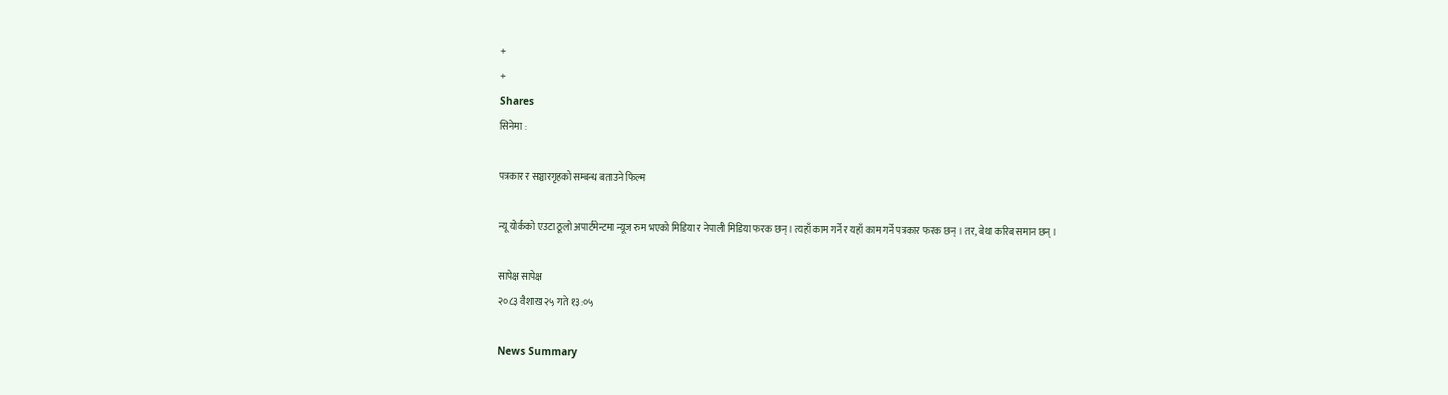+
+
Shares
सिनेमा :

पत्रकार र सञ्चारगृहको सम्बन्ध बताउने फिल्म

न्यू योर्कको एउटा ठूलो अपार्टमेन्टमा न्यूज रुम भएको मिडिया र नेपाली मिडिया फरक छन् । त्यहाँ काम गर्ने र यहाँ काम गर्ने पत्रकार फरक छन् । तर, बेथा करिब समान छन् ।

सापेक्ष सापेक्ष
२०८३ वैशाख २५ गते १३:०५

News Summary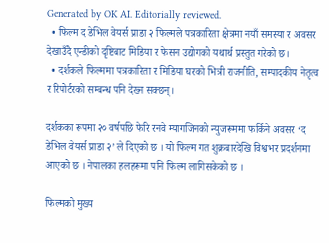Generated by OK AI. Editorially reviewed.
  • फिल्म द डेभिल वेयर्स प्राडा २ फिल्मले पत्रकारिता क्षेत्रमा नयाँ समस्या र अवसर देखाउँदै एन्डीको दृष्टिबाट मिडिया र फेसन उद्योगको यथार्थ प्रस्तुत गरेको छ।
  • दर्शकले फिल्ममा पत्रकारिता र मिडिया घरको भित्री राजनीति, सम्पादकीय नेतृत्व र रिपोर्टरको सम्बन्ध पनि देख्न सक्छन्।

दर्शकका रूपमा २० वर्षपछि फेरि रनवे म्यागजिनको न्युजरूममा फर्किने अवसर ‘द डेभिल वेयर्स प्राडा २’ ले दिएको छ । यो फिल्म गत शुक्रबारदेखि विश्वभर प्रदर्शनमा आएको छ । नेपालका हलहरूमा पनि फिल्म लागिसकेको छ ।

फिल्मको मुख्य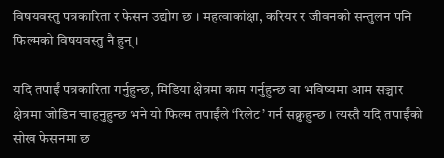विषयवस्तु पत्रकारिता र फेसन उद्योग छ । महत्वाकांक्षा, करियर र जीवनको सन्तुलन पनि फिल्मको विषयवस्तु नै हुन् ।

यदि तपाईं पत्रकारिता गर्नुहुन्छ, मिडिया क्षेत्रमा काम गर्नुहुन्छ वा भविष्यमा आम सञ्चार क्षेत्रमा जोडिन चाहनुहुन्छ भने यो फिल्म तपाईंले ‘रिलेट’ गर्न सक्नुहुन्छ । त्यस्तै यदि तपाईंको सोख फेसनमा छ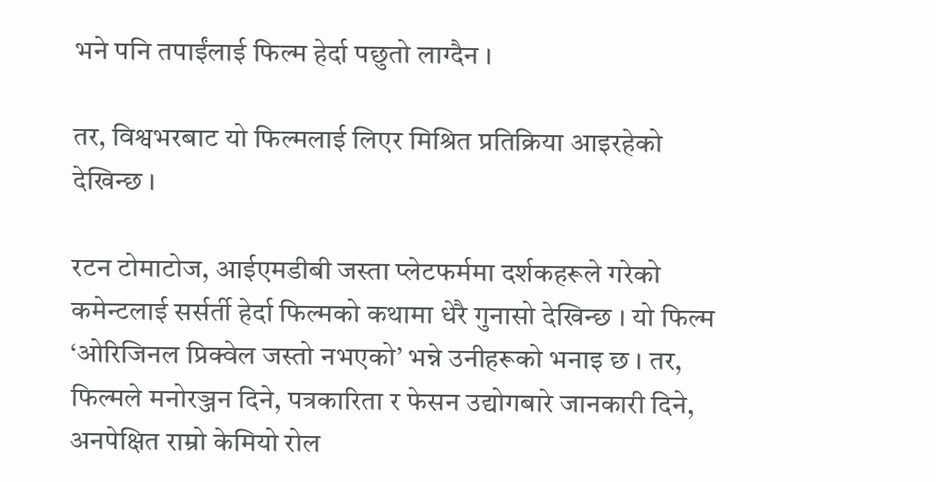भने पनि तपाईंलाई फिल्म हेर्दा पछुतो लाग्दैन ।

तर, विश्वभरबाट यो फिल्मलाई लिएर मिश्रित प्रतिक्रिया आइरहेको देखिन्छ ।

रटन टोमाटोज, आईएमडीबी जस्ता प्लेटफर्ममा दर्शकहरूले गरेको कमेन्टलाई सर्सर्ती हेर्दा फिल्मको कथामा धेरै गुनासो देखिन्छ । यो फिल्म ‘ओरिजिनल प्रिक्वेल जस्तो नभएको’ भन्ने उनीहरूको भनाइ छ । तर, फिल्मले मनोरञ्जन दिने, पत्रकारिता र फेसन उद्योगबारे जानकारी दिने, अनपेक्षित राम्रो केमियो रोल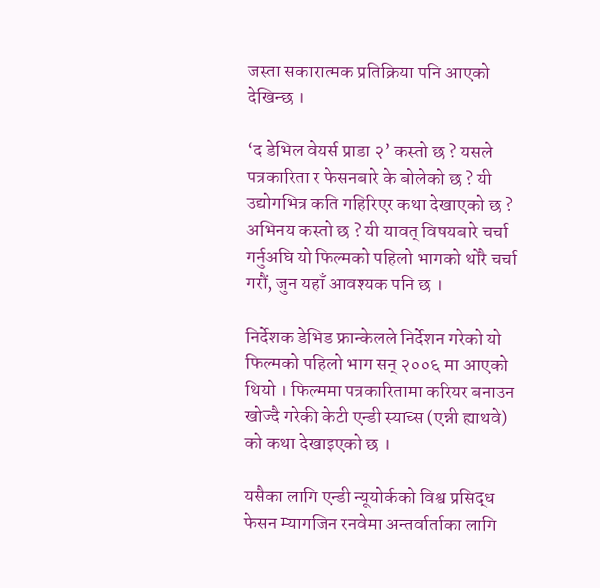जस्ता सकारात्मक प्रतिक्रिया पनि आएको देखिन्छ ।

‘द डेभिल वेयर्स प्राडा २’ कस्तो छ ? यसले पत्रकारिता र फेसनबारे के बोलेको छ ? यी उद्योगभित्र कति गहिरिएर कथा देखाएको छ ? अभिनय कस्तो छ ? यी यावत् विषयबारे चर्चा गर्नुअघि यो फिल्मको पहिलो भागको थोरै चर्चा गरौं, जुन यहाँ आवश्यक पनि छ ।

निर्देशक डेभिड फ्रान्केलले निर्देशन गरेको यो फिल्मको पहिलो भाग सन् २००६ मा आएको थियो । फिल्ममा पत्रकारितामा करियर बनाउन खोज्दै गरेकी केटी एन्डी स्याच्स (एन्नी ह्याथवे) को कथा देखाइएको छ ।

यसैका लागि एन्डी न्यूयोर्कको विश्व प्रसिद्ध फेसन म्यागजिन रनवेमा अन्तर्वार्ताका लागि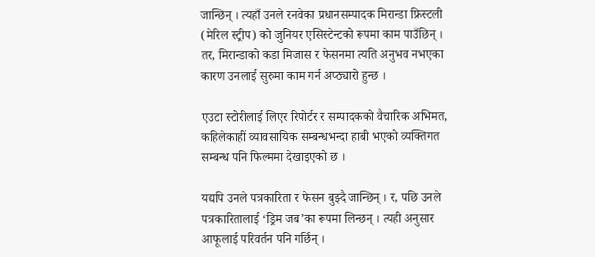जान्छिन् । त्यहाँ उनले रनवेका प्रधानसम्पादक मिरान्डा फ्रिस्टली (मेरिल स्ट्रीप) को जुनियर एसिस्टेन्टको रूपमा काम पाउँछिन् । तर, मिरान्डाको कडा मिजास र फेसनमा त्यति अनुभव नभएका कारण उनलाई सुरुमा काम गर्न अप्ठ्यारो हुन्छ ।

एउटा स्टोरीलाई लिएर रिपोर्टर र सम्पादकको वैचारिक अभिमत, कहिलेकाहीं व्यावसायिक सम्बन्धभन्दा हाबी भएको व्यक्तिगत सम्बन्ध पनि फिल्ममा देखाइएको छ ।

यद्यपि उनले पत्रकारिता र फेसन बुझ्दै जान्छिन् । र, पछि उनले पत्रकारितालाई ‘ड्रिम जब’का रूपमा लिन्छन् । त्यही अनुसार आफूलाई परिवर्तन पनि गर्छिन् ।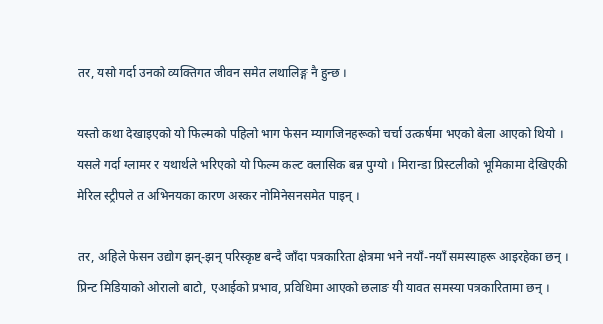तर, यसो गर्दा उनको व्यक्तिगत जीवन समेत लथालिङ्ग नै हुन्छ ।

यस्तो कथा देखाइएको यो फिल्मको पहिलो भाग फेसन म्यागजिनहरूको चर्चा उत्कर्षमा भएको बेला आएको थियो । यसले गर्दा ग्लामर र यथार्थले भरिएको यो फिल्म कल्ट क्लासिक बन्न पुग्यो । मिरान्डा प्रिस्टलीको भूमिकामा देखिएकी मेरिल स्ट्रीपले त अभिनयका कारण अस्कर नोमिनेसनसमेत पाइन् ।

तर, अहिले फेसन उद्योग झन्-झन् परिस्कृष्ट बन्दै जाँदा पत्रकारिता क्षेत्रमा भने नयाँ-नयाँ समस्याहरू आइरहेका छन् । प्रिन्ट मिडियाको ओरालो बाटो, एआईको प्रभाव, प्रविधिमा आएको छलाङ यी यावत समस्या पत्रकारितामा छन् ।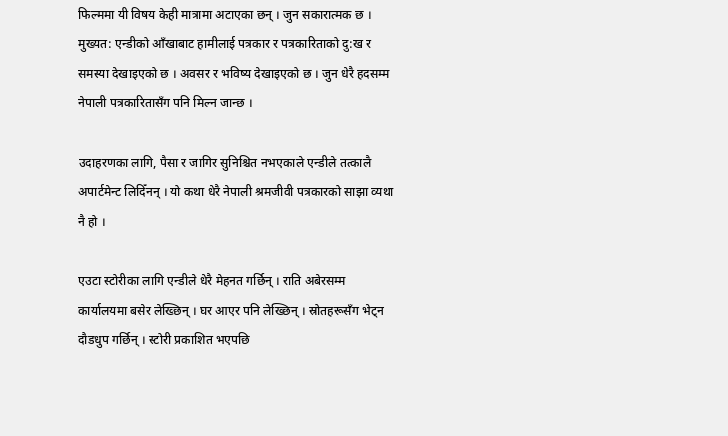फिल्ममा यी विषय केही मात्रामा अटाएका छन् । जुन सकारात्मक छ । मुख्यत: एन्डीको आँखाबाट हामीलाई पत्रकार र पत्रकारिताको दु:ख र समस्या देखाइएको छ । अवसर र भविष्य देखाइएको छ । जुन धेरै हदसम्म नेपाली पत्रकारितासँग पनि मिल्न जान्छ ।

उदाहरणका लागि, पैसा र जागिर सुनिश्चित नभएकाले एन्डीले तत्कालै अपार्टमेन्ट लिदिँनन् । यो कथा धेरै नेपाली श्रमजीवी पत्रकारको साझा व्यथा नै हो ।

एउटा स्टोरीका लागि एन्डीले धेरै मेहनत गर्छिन् । राति अबेरसम्म कार्यालयमा बसेर लेख्छिन् । घर आएर पनि लेख्छिन् । स्रोतहरूसँग भेट्न दौडधुप गर्छिन् । स्टोरी प्रकाशित भएपछि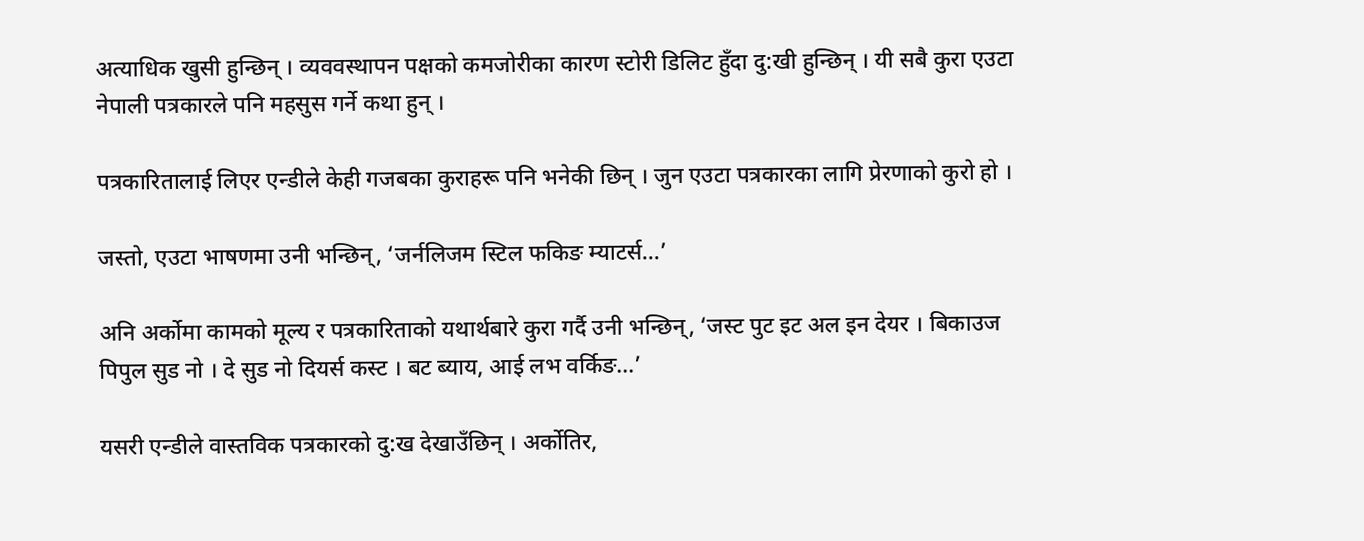अत्याधिक खुसी हुन्छिन् । व्यववस्थापन पक्षको कमजोरीका कारण स्टोरी डिलिट हुँदा दु:खी हुन्छिन् । यी सबै कुरा एउटा नेपाली पत्रकारले पनि महसुस गर्ने कथा हुन् ।

पत्रकारितालाई लिएर एन्डीले केही गजबका कुराहरू पनि भनेकी छिन् । जुन एउटा पत्रकारका लागि प्रेरणाको कुरो हो ।

जस्तो, एउटा भाषणमा उनी भन्छिन्, ‘जर्नलिजम स्टिल फकिङ म्याटर्स…’

अनि अर्कोमा कामको मूल्य र पत्रकारिताको यथार्थबारे कुरा गर्दै उनी भन्छिन्, ‘जस्ट पुट इट अल इन देयर । बिकाउज पिपुल सुड नो । दे सुड नो दियर्स कस्ट । बट ब्याय, आई लभ वर्किङ…’

यसरी एन्डीले वास्तविक पत्रकारको दु:ख देखाउँछिन् । अर्कोतिर,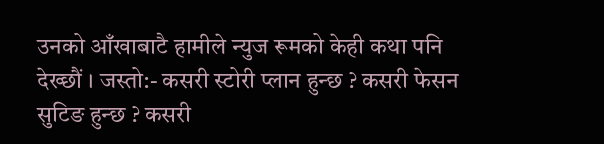उनको आँखाबाटै हामीले न्युज रूमको केही कथा पनि देख्छौं । जस्तो:- कसरी स्टोरी प्लान हुन्छ ? कसरी फेसन सुटिङ हुन्छ ? कसरी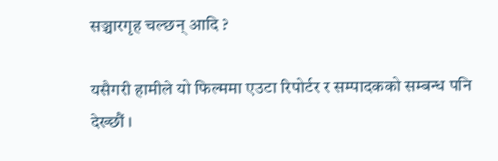सञ्चारगृह चल्छन् आदि ?

यसैगरी हामीले यो फिल्ममा एउटा रिपोर्टर र सम्पादकको सम्बन्ध पनि देख्छौं ।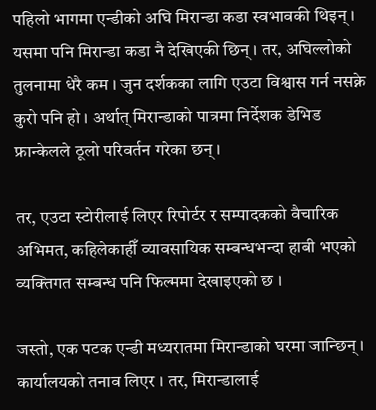पहिलो भागमा एन्डीको अघि मिरान्डा कडा स्वभावकी थिइन् । यसमा पनि मिरान्डा कडा नै देखिएकी छिन् । तर, अघिल्लोको तुलनामा धेरै कम । जुन दर्शकका लागि एउटा विश्वास गर्न नसक्ने कुरो पनि हो । अर्थात् मिरान्डाको पात्रमा निर्देशक डेभिड फ्रान्केलले ठूलो परिवर्तन गरेका छन् ।

तर, एउटा स्टोरीलाई लिएर रिपोर्टर र सम्पादकको वैचारिक अभिमत, कहिलेकाहीँ व्यावसायिक सम्बन्धभन्दा हाबी भएको व्यक्तिगत सम्बन्ध पनि फिल्ममा देखाइएको छ ।

जस्तो, एक पटक एन्डी मध्यरातमा मिरान्डाको घरमा जान्छिन् । कार्यालयको तनाव लिएर । तर, मिरान्डालाई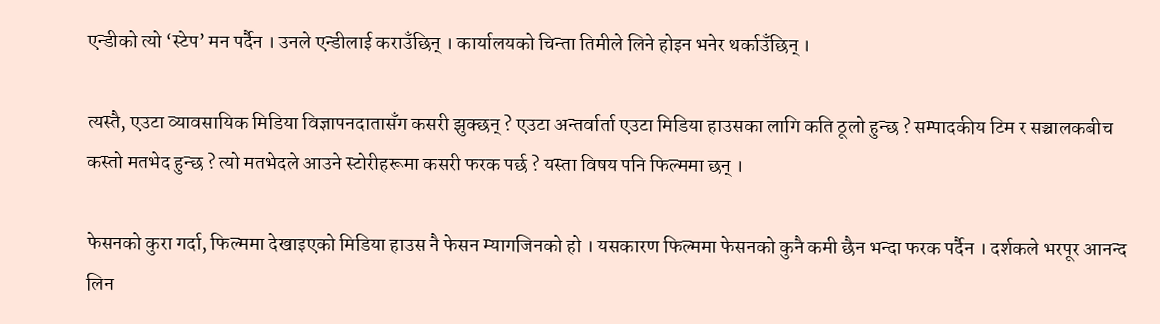एन्डीको त्यो ‘स्टेप’ मन पर्दैन । उनले एन्डीलाई कराउँछिन् । कार्यालयको चिन्ता तिमीले लिने होइन भनेर थर्काउँछिन् ।

त्यस्तै, एउटा व्यावसायिक मिडिया विज्ञापनदातासँग कसरी झुक्छन् ? एउटा अन्तर्वार्ता एउटा मिडिया हाउसका लागि कति ठूलो हुन्छ ? सम्पादकीय टिम र सञ्चालकबीच कस्तो मतभेद हुन्छ ? त्यो मतभेदले आउने स्टोरीहरूमा कसरी फरक पर्छ ? यस्ता विषय पनि फिल्ममा छन् ।

फेसनको कुरा गर्दा, फिल्ममा देखाइएको मिडिया हाउस नै फेसन म्यागजिनको हो । यसकारण फिल्ममा फेसनको कुनै कमी छैन भन्दा फरक पर्दैन । दर्शकले भरपूर आनन्द लिन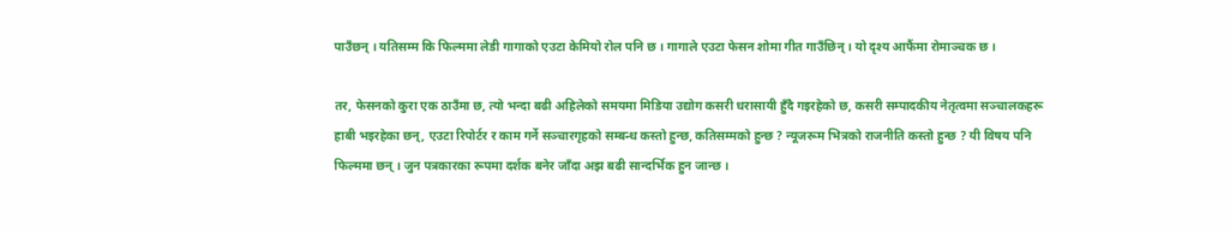पाउँछन् । यतिसम्म कि फिल्ममा लेडी गागाको एउटा केमियो रोल पनि छ । गागाले एउटा फेसन शोमा गीत गाउँछिन् । यो दृश्य आफैंमा रोमाञ्चक छ ।

तर, फेसनको कुरा एक ठाउँमा छ, त्यो भन्दा बढी अहिलेको समयमा मिडिया उद्योग कसरी धरासायी हुँदै गइरहेको छ, कसरी सम्पादकीय नेतृत्वमा सञ्चालकहरू हाबी भइरहेका छन्, एउटा रिपोर्टर र काम गर्ने सञ्चारगृहको सम्बन्ध कस्तो हुन्छ, कतिसम्मको हुन्छ ? न्यूजरूम भित्रको राजनीति कस्तो हुन्छ ? यी विषय पनि फिल्ममा छन् । जुन पत्रकारका रूपमा दर्शक बनेर जाँदा अझ बढी सान्दर्भिक हुन जान्छ ।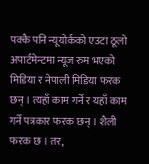पक्कै पनि न्यूयोर्कको एउटा ठूलो अपार्टमेन्टमा न्यूज रुम भएको मिडिया र नेपाली मिडिया फरक छन् । त्यहाँ काम गर्ने र यहाँ काम गर्ने पत्रकार फरक छन् । शैली फरक छ । तर,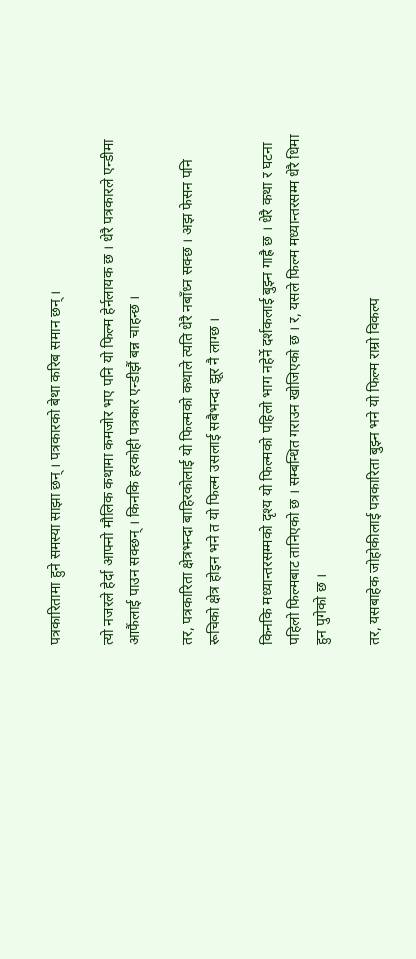पत्रकारितामा हुने समस्या साझा छन् । पत्रकारको बेथा करिब समान छन् ।

त्यो नजरले हेर्दा आफ्नो मौलिक कथामा कमजोर भए पनि यो फिल्म हेर्नलायक छ । धेरै पत्रकारले एन्डीमा आफैंलाई पाउन सक्छन् । किनकि हरकोही पत्रकार एन्डीझैं बन्न चाहन्छ ।

तर, पत्रकारिता क्षेत्रभन्दा बाहिरकोलाई यो फिल्मको कथाले त्यति धेरै नबाँध्न सक्छ । अझ फेसन पनि रूचिको क्षेत्र होइन भने त यो फिल्म उसलाई सबैभन्दा झूर नै लाग्छ ।

किनकि मध्यान्तरसम्मको दृश्य यो फिल्मको पहिलो भाग नहेर्ने दर्शकलाई बुझ्न गाह्रै छ । धेरै कथा र घटना पहिलो फिल्मबाट तानिएको छ । सम्बन्धित गराउन खोजिएको छ । र, यसले फिल्म मध्यान्तरसम्म धेरै धिमा हुन पुगेको छ ।

तर, यसबाहेक जोहोकीलाई पत्रकारिता बुझ्न भने यो फिल्म राम्रो विकल्प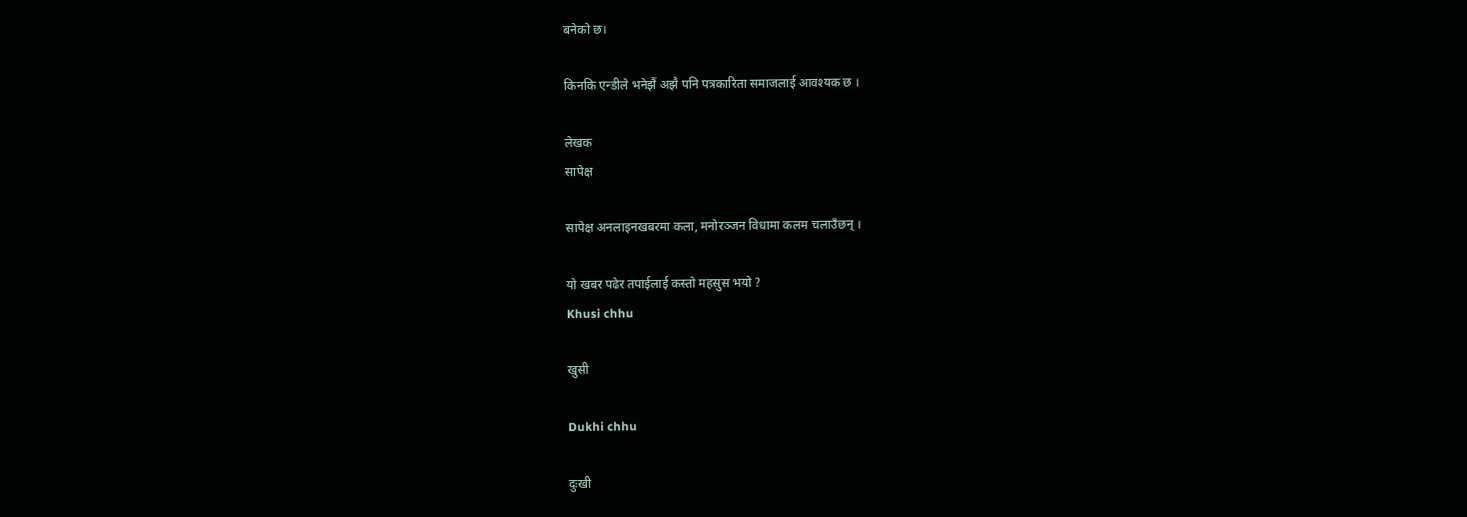बनेको छ।

किनकि एन्डीले भनेझैं अझै पनि पत्रकारिता समाजलाई आवश्यक छ ।

लेखक
सापेक्ष

सापेक्ष अनलाइनखबरमा कला, मनोरञ्जन विधामा कलम चलाउँछन् ।

यो खबर पढेर तपाईलाई कस्तो महसुस भयो ?
Khusi chhu

खुसी

Dukhi chhu

दुःखी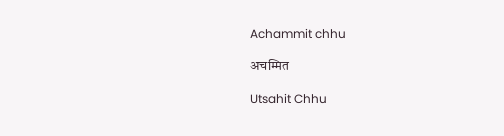Achammit chhu

अचम्मित

Utsahit Chhu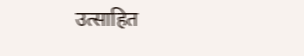उत्साहित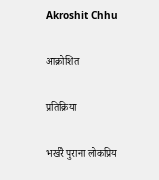Akroshit Chhu

आक्रोशित

प्रतिक्रिया

भर्खरै पुराना लोकप्रिय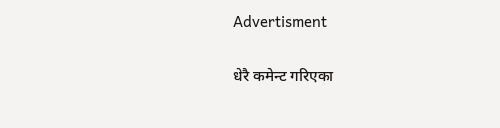Advertisment

धेरै कमेन्ट गरिएका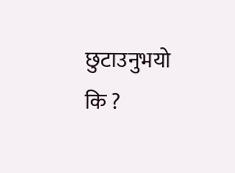छुटाउनुभयो कि ?